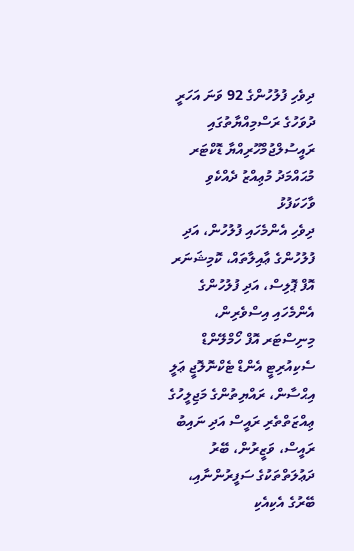ދިވެހި ފުލުހުންގެ 92 ވަނަ އަހަރީ ދުވަހުގެ ރަސްމިއްޔާތުގައި ރައީސުލްޖުމްހޫރިއްޔާ ޑޮކްޓަރ މުޙައްމަދު މުޢިއްޒު ދެއްކެވި ވާހަކަފުޅު
ދިވެހި އެންމެހައި ފުލުހުން، އަދި ފުލުހުންގެ ޢާއިލާތައް، ކޮމިޝަނަރ އޮފް ޕޮލިސް، އަދި ފުލުހުންގެ އެންމެހައި އިސްވެރިން، މިނިސްޓަރ އޮފް ހޯމްލޭންޑް ސެކިއުރިޓީ އެންޑް ޓެކްނޮލޮޖީ ޢަލީ އިޙްސާން، ރައްޔިތުންގެ މަޖިލީހުގެ ޢިއްޒަތްތެރި ރައީސް އަދި ނައިބު ރައީސް، ވަޒީރުން، ބޭރު ދަޢުލަތްތަކުގެ ސަފީރުންނާއި، ބޭރުގެ އެކިއެކި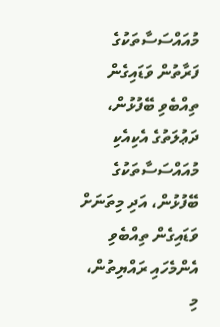މުއައްސަސާތަކުގެ ފަރާތުން ވަޑައިގެން ތިއްބެވި ބޭފުޅުން، ދަޢުލަތުގެ އެކިއެކި މުއައްސަސާތަކުގެ ބޭފުޅުން، އަދި މިތަނަށް ވަޑައިގެން ތިއްބެވި އެންމެހައި ރައްޔިތުން، މި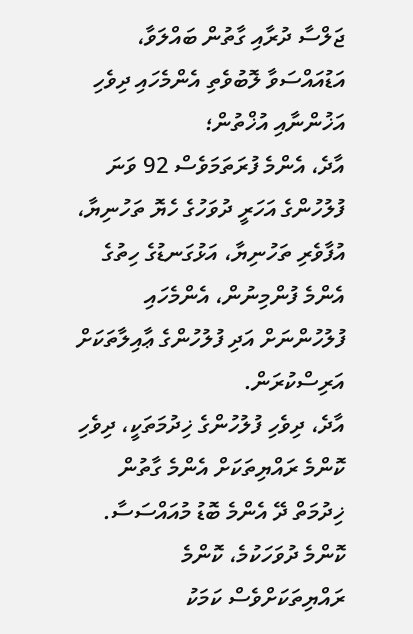ޖަލްސާ ދުރާއި ގާތުން ބައްލަވާ، އަޑުއައްސަވާ ލޮބުވެތި އެންމެހައި ދިވެހި އަޚުންނާއި އުޚްތުން؛
އާދެ، އެންމެ ފުރަތަމަވެސް 92 ވަނަ ފުލުހުންގެ އަހަރީ ދުވަހުގެ ހެޔޮ ތަހުނިޔާ، އުފާވެރި ތަހުނިޔާ، އަޅުގަނޑުގެ ހިތުގެ އެންމެ ފުންމިނުން، އެންމެހައި ފުލުހުންނަށް އަދި ފުލުހުންގެ ޢާއިލާތަކަށް އަރިސްކުރަން.
އާދެ، ދިވެހި ފުލުހުންގެ ޚިދުމަތަކީ، ދިވެހި ކޮންމެ ރައްޔިތަކަށް އެންމެ ގާތުން ޚިދުމަތް ދޭ އެންމެ ބޮޑު މުއައްސަސާ. ކޮންމެ ދުވަހަކުމެ، ކޮންމެ ރައްޔިތަކަށްވެސް ކަމަކު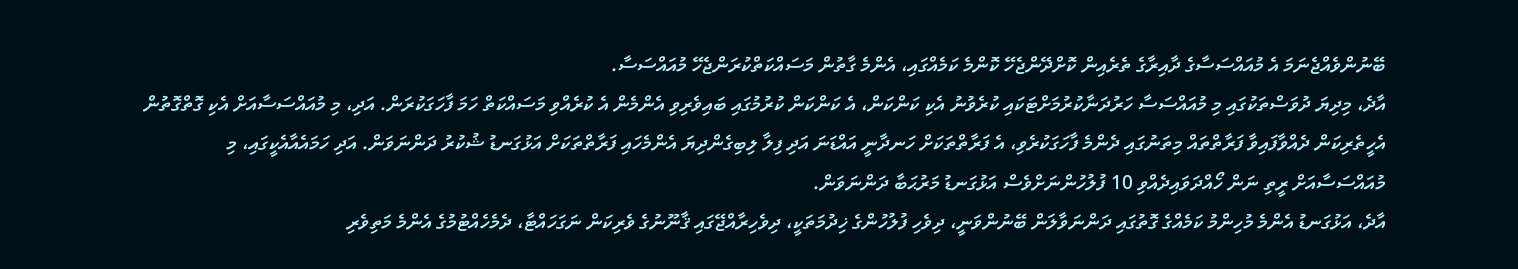ބޭނުންވެއްޖެނަމަ އެ މުއައްސަސާގެ ދާއިރާގެ ތެރެއިން ކޮށްދޭންޖެހޭ ކޮންމެ ކަމެއްގައި، އެންމެ ގާތުން މަސައްކަތްކުރަންޖެހޭ މުއައްސަސާ.
އާދެ، މިދިޔަ ދުވަސްތަކުގައި މި މުއައްސަސާ ހަރުދަނާކުރުމަށްޓަކައި ކުރެވުނު އެކި ކަންކަން، އެ ކަންކަން ކުރުމުގައި ބައިވެރިވި އެންމެން އެ ކުރެއްވި މަސައްކަތް ހަމަ ފާހަގަކުރަން. އަދި، މި މުއައްސަސާއަށް އެކި ގޮތްގޮތުން އެހީތެރިކަން ދެއްވާފައިވާ ފަރާތްތައް މިތަނުގައި ދެންމެ ފާހަގަކުރެވި، އެ ފަރާތްތަކަށް ހަނދާނީ އައްޑަނަ އަދި ފިލާ ލިބިގެންދިޔަ އެންމެހައި ފަރާތްތަކަށް އަޅުގަނޑު ޝުކުރު ދަންނަވަން. އަދި ހަމައެއާއެކީގައި، މި މުއައްސަސާއަށް ރީތި ނަން ހޯއްދަވައިދެއްވި 10 ފުލުހުންނަށްވެސް އަޅުގަނޑު މަރުޙަބާ ދަންނަވަން.
އާދެ، އަޅުގަނޑު އެންމެ މުހިންމު ކަމެއްގެ ގޮތުގައި ދަންނަވާލަން ބޭނުންވަނީ، ދިވެހި ފުލުހުންގެ ޚިދުމަތަކީ، ދިވެހިރާއްޖޭގައި ޤާނޫނުގެ ވެރިކަން ނަގަހައްޓާ، ދެމެހެއްޓުމުގެ އެންމެ މަތިވެރި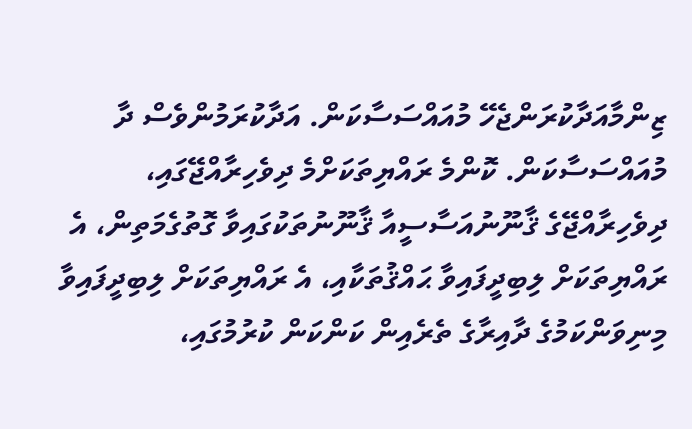ޒިންމާއަދާކުރަންޖެހޭ މުއައްސަސާކަން. އަދާކުރަމުންވެސް ދާ މުއައްސަސާކަން. ކޮންމެ ރައްޔިތަކަށްމެ ދިވެހިރާއްޖޭގައި، ދިވެހިރާއްޖޭގެ ޤާނޫނުއަސާސީއާ ޤާނޫނުތަކުގައިވާ ގޮތުގެމަތިން، އެ ރައްޔިތަކަށް ލިބިދީފައިވާ ޙައްޤުތަކާއި، އެ ރައްޔިތަކަށް ލިބިދީފައިވާ މިނިވަންކަމުގެ ދާއިރާގެ ތެރެއިން ކަންކަން ކުރުމުގައި،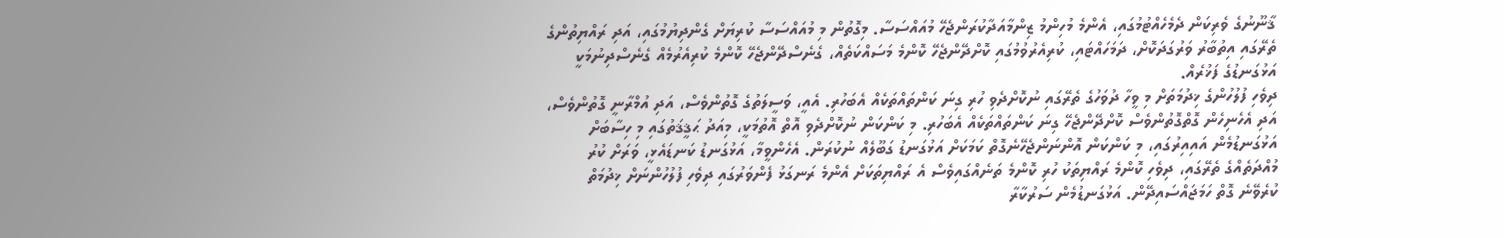ޤާނޫނުގެ ވެރިކަން ދެމެހެއްޓުމުގައި، އެންމެ މުހިންމު ޒިންމާއަދާކުރަންޖެހޭ މުއައްސަސާ. މިގޮތުން މި މުއައްސަސާ ކުރިޔަށް ގެންދިޔުމުގައި، އަދި ރައްޔިތުންގެ ތެރޭގައި އިތުބާރު ވަރުގަދަކޮށް، ދަމަހައްޓައި، ކުރިއެރުވުމުގައި ކޮށްދޭންޖެހޭ ކޮންމެ މަސައްކަތެއް، ގެނެސްދޭންޖެހޭ ކޮންމެ ކުރިއެރުމެއް ގެނެސްދިނުމަކީ އަޅުގަނޑުގެ ފަޚުރެއް.
ދިވެހި ފުލުހުންގެ ޚިދުމަތަށް މި ވީހާ ދުވަހުގެ ތެރޭގައި ނުކޮށްދެވި ހުރި ގިނަ ކަންތައްތަކެއް އެބަހުރި. އެއީ، ވަސީލަތުގެ ގޮތުންވެސް، އަދި އުމްރާނީ ގޮތުންވެސް، އަދި އެހެނިހެން ގޮތްގޮތުންވެސް ކޮށްދޭންޖެހޭ ގިނަ ކަންތައްތަކެއް އެބަހުރި. މި ކަންކަން ނުކޮށްދެވި އޮތް އޮތުމަކީ، މިއަދު ޙަޤީޤަތުގައި މި ހިސާބަށް އަޅުގަނޑުމެން އައިއިރުގައި، މި ކަންކަން އޮންނަންޖެހޭނެގޮތް ކަމަކަށް އަޅުގަނޑު ގަބޫލެއް ނުކުރަން. އެހެންވީމާ، އަޅުގަނޑު ކަނޑައެޅީ، ވަރަށް ކުރު މުއްދަތެއްގެ ތެރޭގައި، ދިވެހި ކޮންމެ ރައްޔިތަކު ހުރި ކޮންމެ ތަނެއްގައިވެސް އެ ރައްޔިތަކަށް އެންމެ ރަނގަޅު ފެންވަރުގައި ދިވެހި ފުލުހުންނަށް ޚިދުމަތް ކުރެވޭނެ ގޮތް ހަމަޖައްސައިދޭން. އަޅުގަނޑުމެން ސަރުކާރާ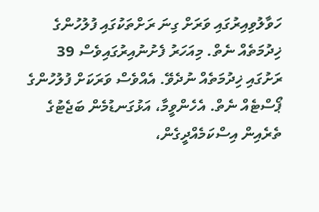ހަވާލުވިއިރުގައި ވަރަށް ގިނަ ރަށްތަކުގައި ފުލުހުންގެ ޚިދުމަތެއް ނެތް. މިއަހަރު ފެށުނުއިރުގައިވެސް 39 ރަށުގައި ޚިދުމަތެއް ނުދެވޭ. އެއްވެސް ވަރަކަށް ފުލުހުންގެ ޕޯސްޓެއް ނެތް. އެހެންވީމާ، އަޅުގަނޑުމެން ބަޖެޓުގެ ތެރެއިން އިސްކަމެއްދީގެން،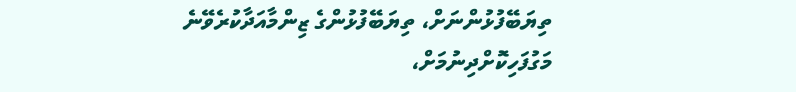ތިޔަބޭފުޅުންނަށް، ތިޔަބޭފުޅުންގެ ޒިންމާއަދާކުރެވޭނެ މަގުފަހިކޮށްދިނުމަށް،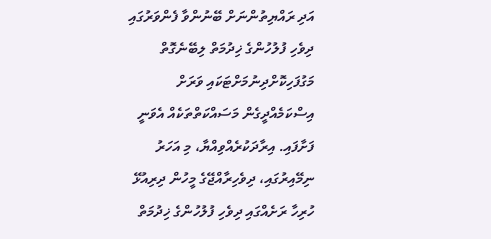އަދި ރައްޔިތުންނަށް ބޭނުންވާ ފެންވަރުގައި ދިވެހި ފުލުހުންގެ ޚިދުމަތް ލިބޭނެގޮތް މަގުފަހިކޮށްދިނުމަށްޓަކައި ވަރަށް އިސްކަމެއްދީގެން މަސައްކަތްތަކެއް އެވަނީ ފަށާފައި. އިރާދަކުރެއްވިއްޔާ، މި އަހަރު ނިމޭއިރުގައި، ދިވެހިރާއްޖޭގެ މީހުން ދިރިއުޅޭ ހުރިހާ ރަށެއްގައި ދިވެހި ފުލުހުންގެ ޚިދުމަތް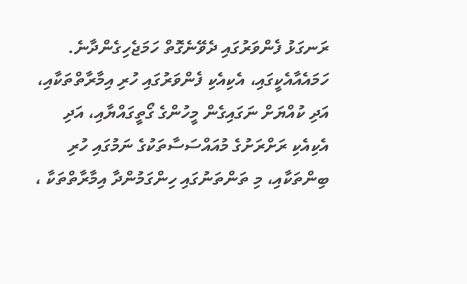ރަނގަޅު ފެންވަރުގައި ދެވޭނެގޮތް ހަމަޖެހިގެންދާނެ.
ހަމައެއާއެކީގައި، އެކިއެކި ފެންވަރުގައި ހުރި އިމާރާތްތަކާއި، އަދި ކުއްޔަށް ނަގައިގެން މީހުންގެ ގޯތީގައްޔާއި، އަދި އެކިއެކި ރަށްރަށުގެ މުއައްސަސާތަކުގެ ނަމުގައި ހުރި ބިންތަކާއި، މި ތަންތަނުގައި ހިންގަމުންދާ އިމާރާތްތަކާ ،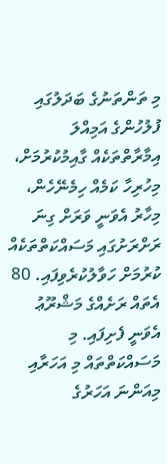މި ތަންތަނުގެ ބަދަލުގައި ފުލުހުންގެ އަމިއްލަ އިމާރާތްތަކެއް ގާއިމުކުރުމަށް، މިހުރިހާ ކަމެއް ހިމެނޭހެން، މިހާރު އެވަނީ ވަރަށް ގިނަ ރަށްރަށުގައި މަސައްކަތްތަކެއް ކުރުމަށް ހަވާލުކުރެވިފައި. 80 އެތައް ރަށެއްގެ މަޝްރޫޢު އެވަނީ ފެށިފައި. މި މަސައްކަތްތައް މި އަހަރާއި މިއަންނަ އަހަރުގެ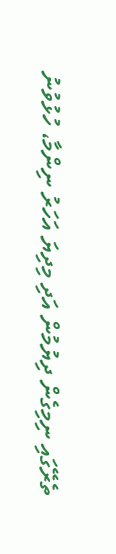ތެރޭގައި ނިމިގެން ދިޔުމުން އަދި މިދިޔަ އަހަރު ނިންމާ، ހުޅުވުނު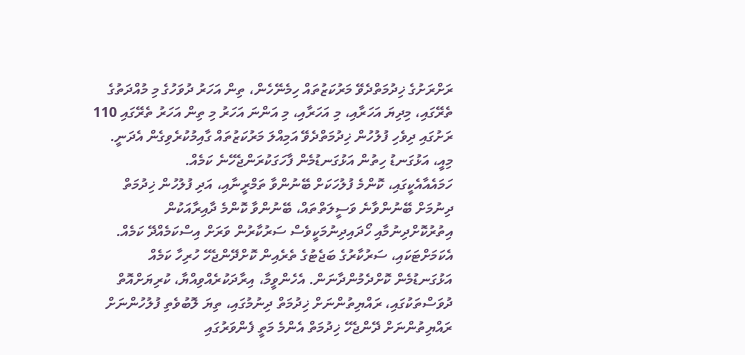ރަށްރަށުގެ ޚިދުމަތްދެވޭ މަރުކަޒުތައް ހިމެނޭހެން، ތިން އަހަރު ދުވަހުގެ މި މުއްދަތުގެ ތެރޭގައި، މިދިޔަ އަހަރާއި، މި އަހަރާއި، މި އަންނަ އަހަރު މި ތިން އަހަރު ތެރޭގައި 110 ރަށުގައި ދިވެހި ފުލުހުން ޚިދުމަތްދެވޭ އަމިއްލަ މަރުކަޒުތައް ގާއިމުކުރެވިގެން އެދަނީ. މިއީ، އަޅުގަނޑު ހިތުން އަޅުގަނޑުމެން ފާހަގަކުރަންޖެހޭނެ ކަމެއް.
ހަމައެއާއެކީގައި، ކޮންމެ ފުލުހަކަށް ބޭނުންވާ ތަމްރީނާއި، އަދި ފުލުހުން ޚިދުމަތް ދިނުމަށް ބޭނުންވާނެ ވަސީލަތްތައް، ބޭނުންވާ ކޮންމެ ދާއިރާއަކުން އިތުރުކޮށްދިނުމާއި ހޯދައިދިނުމަކީވެސް ސަރުކާރުން ވަރަށް އިސްކަމެއްދޭ ކަމެއް. އެކަމަށްޓަކައި، ސަރުކާރުގެ ބަޖެޓުގެ ތެރެއިން ކޮށްދޭންޖެހޭ ހުރިހާ ކަމެއް އަޅުގަނޑުމެން ކޮށްދެމުންދާނަން. އެހެންވީމާ، އިރާދަކުރެއްވިއްޔާ، ކުރިޔަށްއޮތް ދުވަސްތަކުގައި، ރައްޔިތުންނަށް ޚިދުމަތް ދިނުމުގައި، ތިޔަ ލޮބުވެތި ފުލުހުންނަށް ރައްޔިތުންނަށް ދޭންޖެހޭ ޚިދުމަތް އެންމެ މަތީ ފެންވަރުގައި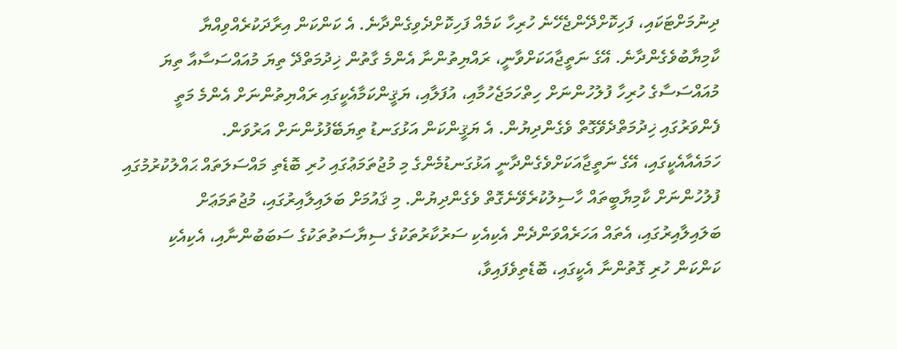ދިނުމަށްޓަކައި، ފަހިކޮށްދޭންޖެހޭނެ ހުރިހާ ކަމެއް ފަހިކޮށްދެވިގެންދާނެ. އެ ކަންކަން އިރާދަކުރެއްވިއްޔާ ކާމިޔާބުވެގެންދާނެ. އޭގެ ނަތީޖާއަކަށްވާނީ، ރައްޔިތުންނާ އެންމެ ގާތުން ޚިދުމަތްދޭ ތިޔަ މުއައްސަސާއާ ތިޔަ މުއައްސަސާގެ ހުރިހާ ފުލުހުންނަށް ހިތްހަމަޖެހުމާއި، އުފަލާއި، ޔަޤީންކަމާއެކީގައި ރައްޔިތުންނަށް އެންމެ މަތީ ފެންވަރުގައި ޚިދުމަތްދެވޭގޮތް ވެގެންދިޔުން. އެ ޔަޤީންކަން އަޅުގަނޑު ތިޔަބޭފުޅުންނަށް އަރުވަން.
ހަމައެއާއެކީގައި، އޭގެ ނަތީޖާއަކަށްވެގެންދާނީ އަޅުގަނޑުމެންގެ މި މުޖުތަމަޢުގައި ހުރި ބޮޑެތި މައްސަލަތައް ޙައްލުކުރުމުގައި ފުލުހުންނަށް ކާމިޔާބީތައް ހާސިލުކުރެވޭނެގޮތް ވެގެންދިޔުން. މި ޤައުމަށް ބަލައިލާއިރުގައި، މުޖުތަމަޢަށް ބަލައިލާއިރުގައި، އެތައް އަހަރެއްވަންދެން އެކިއެކި ސަރުކާރުތަކުގެ ސިޔާސަތުތަކުގެ ސަބަބުންނާއި، އެކިއެކި ކަންކަން ހުރި ގޮތުންނާ އެކީގައި، ބޮޑެތިވެފައިވާ،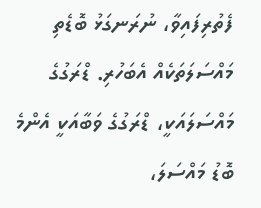ފެތުރިފައިވާ، ނުރަނގަޅު ބޮޑެތި މައްސަލަތަކެއް އެބަހުރި. ޑްރަގުގެ މައްސަލައަކީ، ޑްރަގުގެ ވަބާއަކީ އެންމެ ބޮޑު މައްސަލަ،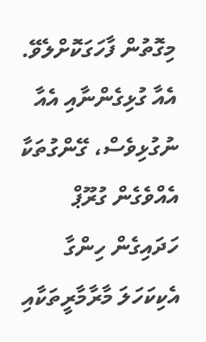މިގޮތުން ފާހަގަކޮށްލެވޭ. އެއާ ގުޅިގެންނާއި އެއާ ނުގުޅިވެސް، ގޭންގުތަކާ އެއްވެގެން ގުރޫޕް ހަދައިގެން ހިންގާ އެކިކަހަލަ މާރާމާރީތަކާއި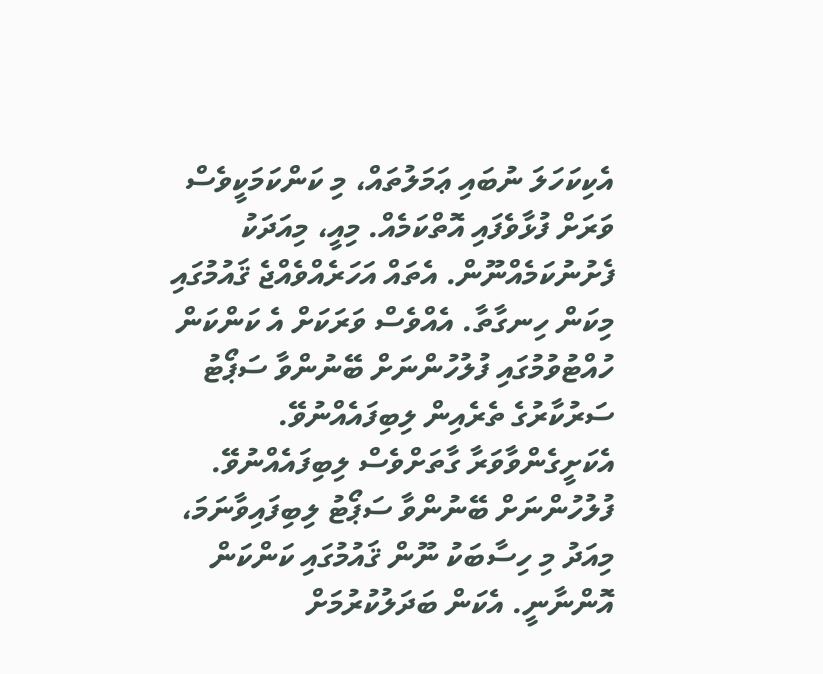އެކިކަހަލަ ނުބައި ޢަމަލުތައް، މި ކަންކަމަކީވެސް ވަރަށް ފުޅާވެފައި އޮތްކަމެއް. މިއީ، މިއަދަކު ފެށުނުކަމެއްނޫން. އެތައް އަހަރެއްވެއްޖެ ޤައުމުގައި މިކަން ހިނގާތާ. އެއްވެސް ވަރަކަށް އެ ކަންކަން ހުއްޓުވުމުގައި ފުލުހުންނަށް ބޭނުންވާ ސަޕޯޓު ސަރުކާރުގެ ތެރެއިން ލިބިފައެއްނުވޭ. އެކަށީގެންވާވަރާ ގާތަށްވެސް ލިބިފައެއްނުވޭ. ފުލުހުންނަށް ބޭނުންވާ ސަޕޯޓު ލިބިފައިވާނަމަ، މިއަދު މި ހިސާބަކު ނޫން ޤައުމުގައި ކަންކަން އޮންނާނީ. އެކަން ބަދަލުކުރުމަށް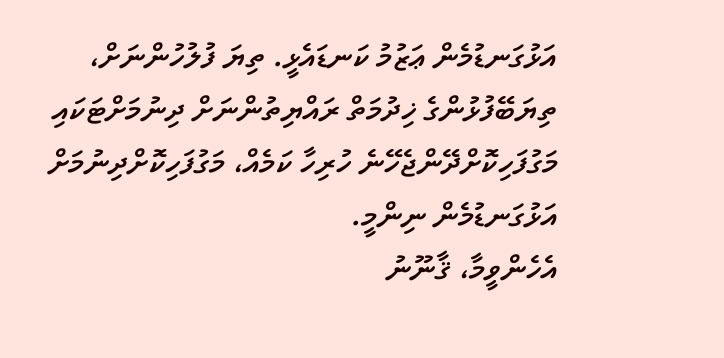އަޅުގަނޑުމެން ޢަޒުމު ކަނޑައެޅީ. ތިޔަ ފުލުހުންނަށް، ތިޔަބޭފުޅުންގެ ޚިދުމަތް ރައްޔިތުންނަށް ދިނުމަށްޓަކައި މަގުފަހިކޮށްދޭންޖެހޭނެ ހުރިހާ ކަމެއް، މަގުފަހިކޮށްދިނުމަށް އަޅުގަނޑުމެން ނިންމީ.
އެހެންވީމާ، ޤާނޫނު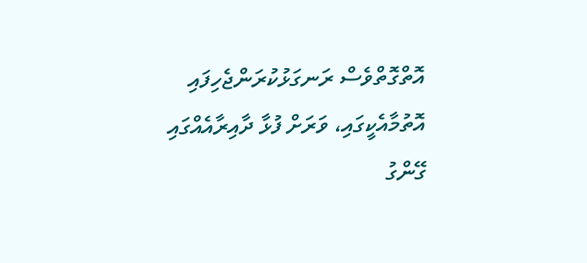އޮތްގޮތްވެސް ރަނގަޅުކުރަންޖެހިފައި އޮތުމާއެކީގައި، ވަރަށް ފުޅާ ދާއިރާއެއްގައި ގޭންގު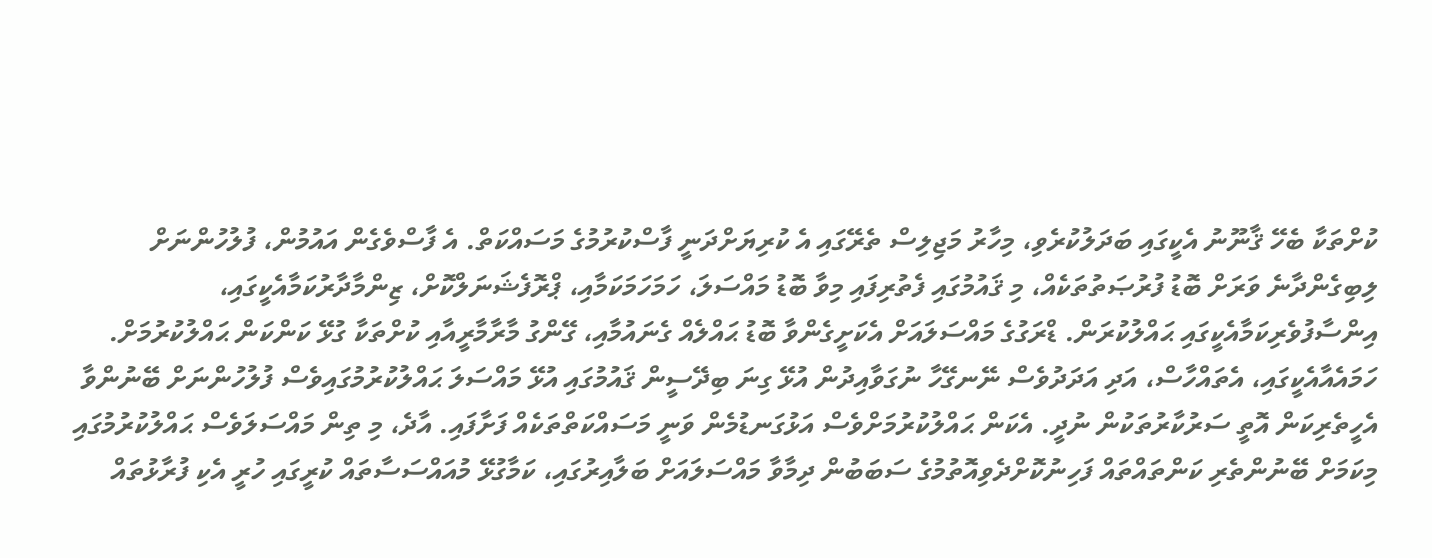ކުށްތަކާ ބެހޭ ޤާނޫނު އެކީގައި ބަދަލުކުރެވި، މިހާރު މަޖިލިސް ތެރޭގައި އެ ކުރިޔަށްދަނީ ފާސްކުރުމުގެ މަސައްކަތް. އެ ފާސްވެގެން އައުމުން، ފުލުހުންނަށް ލިބިގެންދާނެ ވަރަށް ބޮޑު ފުރުޞަތުތަކެއް، މި ޤައުމުގައި ފެތުރިފައި މިވާ ބޮޑު މައްސަލަ، ހަމަހަމަކަމާއި، ޕްރޮފެޝަނަލްކޮށް، ޒިންމާދާރުކަމާއެކީގައި، އިންސާފުވެރިކަމާއެކީގައި ޙައްލުކުރަން. ޑްރަގުގެ މައްސަލައަށް އެކަށީގެންވާ ބޮޑު ޙައްލެއް ގެނައުމާއި، ގޭންގު މާރާމާރީއާއި ކުށްތަކާ ގުޅޭ ކަންކަން ޙައްލުކުރުމަށް.
ހަމައެއާއެކީގައި، އެތައްހާސް، އަދި އަދަދުވެސް ނޭނގޭހާ ނުގަވާއިދުން އުޅޭ ގިނަ ބިދޭސީން ޤައުމުގައި އުޅޭ މައްސަލަ ޙައްލުކުރުމުގައިވެސް ފުލުހުންނަށް ބޭނުންވާ އެހީތެރިކަން އޮތީ ސަރުކާރުތަކުން ނުދީ. އެކަން ޙައްލުކުރުމަށްވެސް އަޅުގަނޑުމެން ވަނީ މަސައްކަތްތަކެއް ފަށާފައި. އާދެ، މި ތިން މައްސަލަވެސް ޙައްލުކުރުމުގައި މިކަމަށް ބޭނުންތެރި ކަންތައްތައް ފަހިނުކޮށްދެވިއޮތުމުގެ ސަބަބުން ދިމާވާ މައްސަލައަށް ބަލާއިރުގައި، ކަމާގުޅޭ މުއައްސަސާތައް ކުރީގައި ހުރީ އެކި ފުރާޅުތައް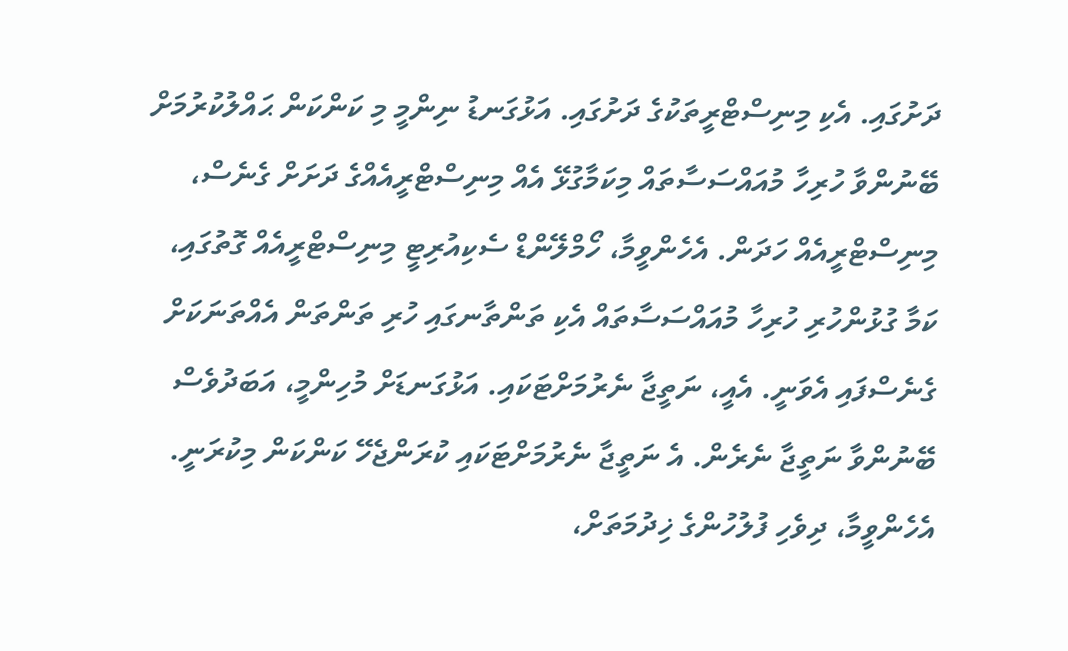ދަށުގައި. އެކި މިނިސްޓްރީތަކުގެ ދަށުގައި. އަޅުގަނޑު ނިންމީ މި ކަންކަން ޙައްލުކުރުމަށް ބޭނުންވާ ހުރިހާ މުއައްސަސާތައް މިކަމާގުޅޭ އެއް މިނިސްޓްރީއެއްގެ ދަށަށް ގެނެސް، މިނިސްޓްރީއެއް ހަދަން. އެހެންވީމާ، ހޯމްލޭންޑް ސެކިއުރިޓީ މިނިސްޓްރީއެއް ގޮތުގައި، ކަމާ ގުޅުންހުރި ހުރިހާ މުއައްސަސާތައް އެކި ތަންތާނގައި ހުރި ތަންތަން އެއްތަނަކަށް ގެނެސްފައި އެވަނީ. އެއީ، ނަތީޖާ ނެރުމަށްޓަކައި. އަޅުގަނޑަށް މުހިންމީ، އަބަދުވެސް ބޭނުންވާ ނަތީޖާ ނެރެން. އެ ނަތީޖާ ނެރުމަށްޓަކައި ކުރަންޖެހޭ ކަންކަން މިކުރަނީ.
އެހެންވީމާ، ދިވެހި ފުލުހުންގެ ޚިދުމަތަށް،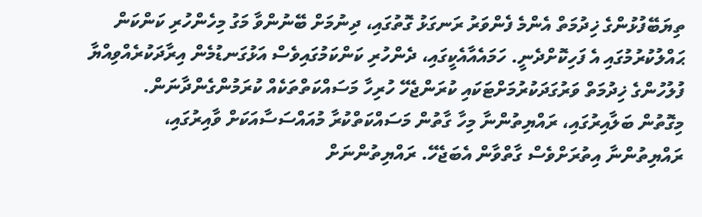ތިޔަބޭފުޅުންގެ ޚިދުމަތް އެންމެ ފެންވަރު ރަނގަޅު ގޮތުގައި، ދިނުމަށް ބޭނުންވާ މަގު މިހެންހުރި ކަންކަން ޙައްލުކުރުމުގައި އެ ފަހިކޮށްދެނީ. ހަމައެއާއެކީގައި، ދެންހުރި ކަންކަމުގައިވެސް އަޅުގަނޑުމެން އިރާދަކުރެއްވިއްޔާ ފުލުހުންގެ ޚިދުމަތް ވަރުގަދަކުރުމަށްޓަކައި ކުރަންޖެހޭ ހުރިހާ މަސައްކަތްތަކެއް ކުރަމުންގެންދާނަން.
މިގޮތުން ބަލާއިރުގައި، ރައްޔިތުންނާ މިހާ ގާތުން މަސައްކަތްކުރާ މުއައްސަސާއަކަށް ވާއިރުގައި، ރައްޔިތުންނާ އިތުރަށްވެސް ގާތްވާން އެބަޖެހޭ. ރައްޔިތުންނަށް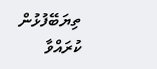ތިޔަބޭފުޅުން ކުރައްވާ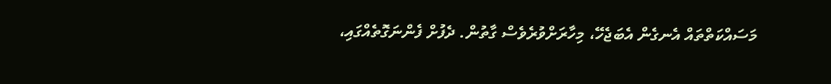މަސައްކަތްތައް އެނގެން އެބަޖެހޭ، މިހާރަށްވުރެވެސް ގާތުން. ދެފުށް ފެންނަގޮތެއްގައި،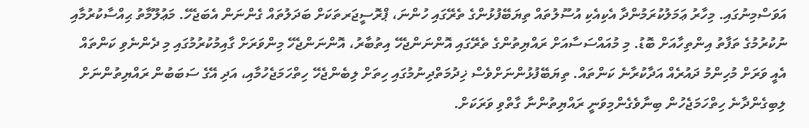އަވަސްމިނުގައި. މިހާރު ޢަމަލުކުރަމުންދާ އެކިއެކި އުސޫލުތައް ތިޔަބޭފުޅުންގެ ތެރޭގައި ހުންނަ، ޕްރޮސީޖަރތަކަށް ބަދަލުތައް ގެންނަން އެބަޖެހޭ. މަޢުލޫމާތު ޙިއްސާކުރުމާއި ނުކުރުމުގެ ތަފާތު އިންތިހާއަށް ބޮޑު. މި މުއައްސަސާއަށް ރައްޔިތުންގެ ތެރޭގައި އޮންނަންޖެހޭ އިތުބާރު، އޮންނަންޖެހޭ މިންވަރަށް ގާއިމުކުރުމުގައި މި ދެންނެވި ކަންތައް އެއީ ވަރަށް މުހިންމު ދައުރެއް އަދާކުރާނެ ކަންތައް. ތިޔަބޭފުޅުންނަށްވެސް ޚިދުމަތްދިނުމުގައި ހިތަށް ލިބެންޖެހޭ ހިތްހަމަޖެހުމާއި، އަދި އޭގެ ސަބަބުން ރައްޔިތުންނަށް ލިބިގެންދާނެ ހިތްހަމަޖެހުން ބިނާވެގެންމިވަނީ ރައްޔިތުންނާ ގާތްވި ވަރަކަށް.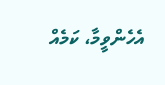އެހެންވީމާ، ކަމެއް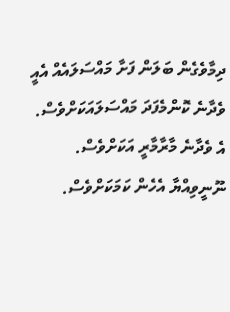ދިމާވެގެން ބަލަން ފަށާ މައްސަލައެއް އެއީ ވެދާނެ ކޮންމެފަދަ މައްސަލައަކަށްވެސް. އެ ވެދާނެ މާރާމާރީ އަކަށްވެސް. ނޫނީވިއްޔާ އެހެން ކަމަކަށްވެސް.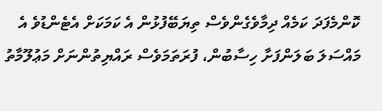ކޮންމެފަދަ ކަމެއް ދިމާވެގެންވެސް ތިޔަބޭފުޅުން އެ ކަމަކަށް އެޓެންޑުވެ އެ މައްސަލަ ބަލަންފަށާ ހިސާބުން، ފުރަތަމަވެސް ރައްޔިތުންނަށް މަޢުލޫމާތު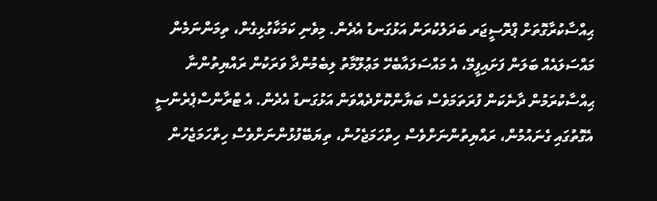ޙިއްސާކުރާގޮތަށް ޕްރޮސީޖަރ ބަދަލުކުރަން އަޅުގަނޑު އެދެން. މިވެނި ކަމަކާގުޅިގެން، ތިމަންނަމެން މައްސަލައެއް ބަލަން ފަށައިފީމޭ، އެ މައްސަލައާބެހޭ މަޢުލޫމާތު ލިބެމުންދާ ވަރަކުން ރައްޔިތުންނާ ޙިއްސާކުރަމުން ދާނެކަން ފުރަތަމަވެސް ބަޔާންކޮށްދެއްވަން އަޅުގަނޑު އެދެން. އެ ޓްރާންސްޕެރެންސީ އެގޮތުގައި ގެނައުމުން، ރައްޔިތުންނަށްވެސް ހިތްހަމަޖެހުން، ތިޔަބޭފުޅުންނަށްވެސް ހިތްހަމަޖެހުން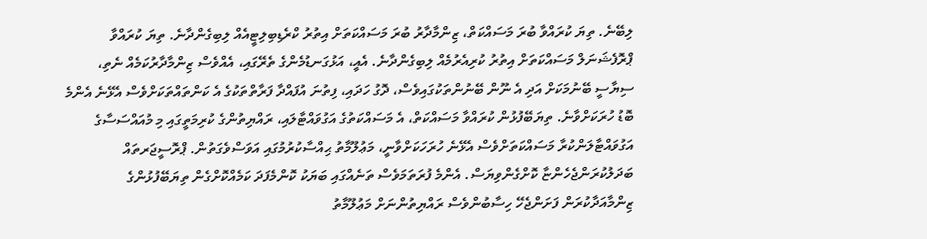ލިބޭނެ. ތިޔަ ކުރައްވާ ބުރަ މަސައްކަތް، ޒިންމާދާރު ބުރަ މަސައްކަތަށް އިތުރު ކްރެޑިބިލިޓީއެއް ލިބިގެންދާނެ. ތިޔަ ކުރައްވާ ޕްރޮފެޝަނަލް މަސައްކަތަށް އިތުރު ކުރިއެރުމެއް ލިބިގެންދާނެ. އެއީ، އަޅުގަނޑުމެންގެ ތެރޭގައި، އެއްވެސް ޒިންމާދާރުކަމެއް ނެތި، ސިޔާސީ ބޭނުމަކަށް އަދި އެ ނޫން ބޭނުންތަކުގައިވެސް، ދޮގު ހަދައި، ފިތުނަ އުފައްދާ ފަރާތްތަކުގެ އެ ކަންތައްތަކަށްވެސް އެޅޭނެ އެންމެ ބޮޑު ހުރަކަށްވާނެ. ތިޔަބޭފުޅުން ކުރައްވާ މަސައްކަތް، އެ މަސައްކަތުގެ އަގުވައްޓާލައި، ރައްޔިތުންގެ ކުރިމަތީގައި މި މުއައްސަސާގެ އަގުވައްޓާލަންކުރާ މަސައްކަތަށްވެސް އެޅޭނެ ހުރަހަކަށްވާނީ، މަޢުލޫމާތު ޙިއްސާކުރުމުގައި އަވަސްވެގަތުން. ޕްރޮސީޖަރތައް ބަދަލުކުރަންޖެހެންޏާ ކޮށްގެންވިޔަސް. އެންމެ ފުރަތަމަވެސް ތަނެއްގައި ބަޔަކު ކޮންމެފަދަ ކަމެއްކޮށްގެން ތިޔަބޭފުޅުންގެ ޒިންމާއަދާކުރަން ފަށަންޖެހޭ ހިސާބުންވެސް ރައްޔިތުންނަށް މަޢުލޫމާތު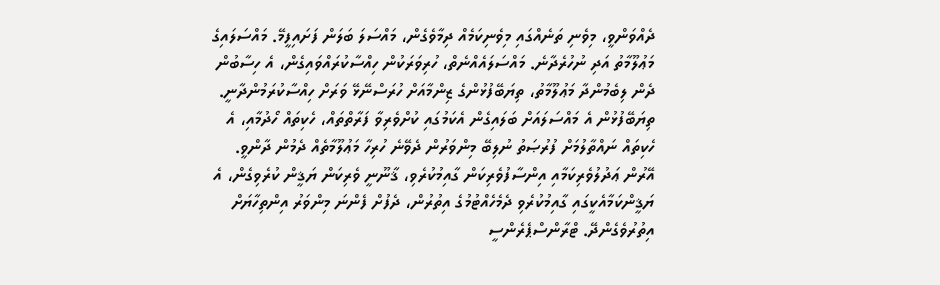ދެއްވަންވީ، މިވެނި ތަނެއްގައި މިވެނިކަމެއް ދިމާވެގެން، މައްސަލަ ބަލަން ފަށައިފީމޭ. މައްސަލައިގެ މަޢުލޫމާތު އަދި ނުހުރެދާނެ. މައްސަލައެއްނެތް، ހުރިވަރަކުން ހިއްސާކުރައްވައިގެން، އެ ހިސާބުން ދެން ލިބެމުންދާ މަޢުލޫމާތު، ތިޔަބޭފުޅުންގެ ޒިންމާއަށް ހުރަސްނޭޅޭ ވަރަށް ހިއްސާކުރަމުންދާނީ. ތިޔަބޭފުޅުން އެ މައްސަލައަށް ބަލައިގެން އެކަމުގައި ކުށްވެރިވާ ފަރާތްތައް، ހެކިތައް ހޯދުމާއި، އެ ހެކިތައް ނައްތާލުމަށް ފުރުޞަތު ނުލިބޭ މިންވަރުން ދެވޭނެ ހުރިހާ މަޢުލޫމާތެއް ދެމުން ދާންވީ. އޭރުން ޢަދުލުވެރިކަމާއި އިންސާފުވެރިކަން ގާއިމުކުރެވި، ޤާނޫނީ ވެރިކަން ޔަޤީން ކުރެވިގެން، އެ ޔަޤީންކަމާއެކީގައި ގާއިމުކުރެވި ދެމެހެއްޓުމުގެ އިތުރުން، ދެފުށް ފެންނަ މިންވަރު އިންތިހާޔަށް އިތުރުވެގެންދޭ. ޓްރާންސްޕެރެންސީ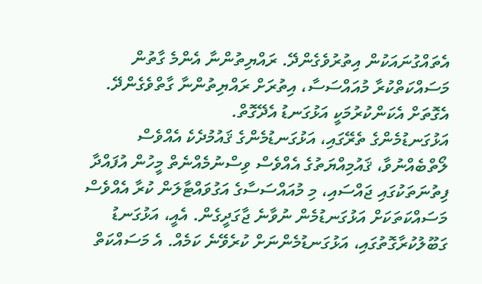އެތައްގުނައަކުން އިތުރުވެގެންދޭ. ރައްޔިތުންނާ އެންމެ ގާތުން މަސައްކަތްކުރާ މުއައްސަސާ، އިތުރަށް ރައްޔިތުންނާ ގާތްވެގެންދޭ. އެގޮތަށް އެކަންކުރުމަކީ އަޅުގަނޑު އެދޭގޮތް.
އަޅުގަނޑުމެންގެ ތެރޭގައި، އަޅުގަނޑުމެންގެ ޤައުމުދެކެ އެއްވެސް ލޯތްބެއްނުވާ، ޤައުމިއްޔަތުގެ އެއްވެސް ވިސްނުމެއްނެތް މީހުން އުފައްދާ ފިތުނަތަކުގައި ޖައްސައި، މި މުއައްސަސާގެ އަގުވައްޓާލަން ކުރާ އެއްވެސް މަސައްކަތަކަށް އަޅުގަނޑުމެން ނުވާނެ ޖާގަދީގެން. އެއީ، އަޅުގަނޑު ގަބޫލުކުރާގޮތުގައި، އަޅުގަނޑުމެންނަށް ކުރެވޭނެ ކަމެއް. އެ މަސައްކަތް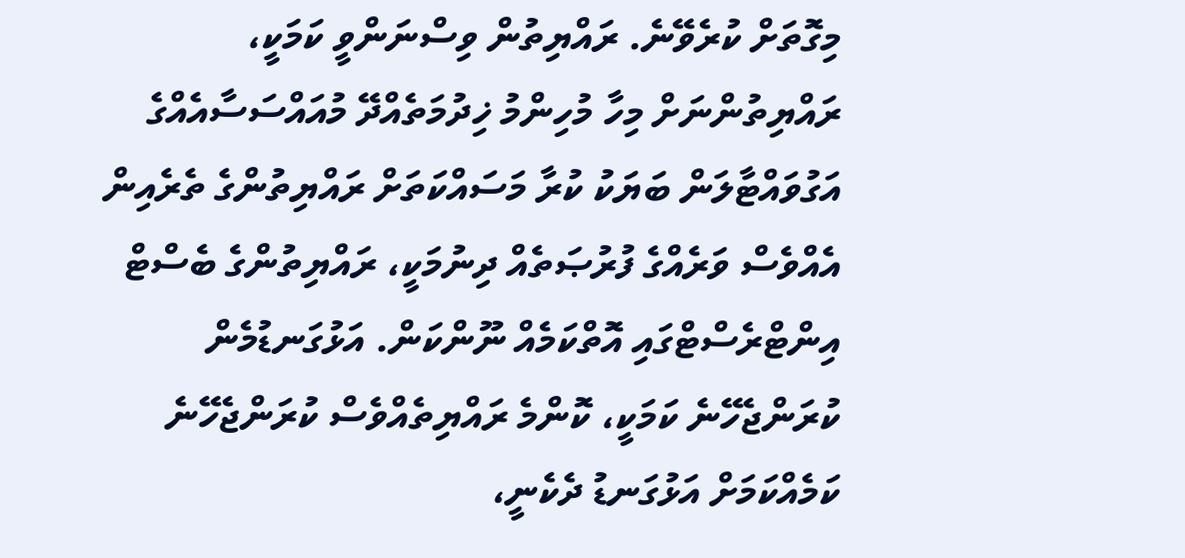މިގޮތަށް ކުރެވޭނެ. ރައްޔިތުން ވިސްނަންވީ ކަމަކީ، ރައްޔިތުންނަށް މިހާ މުހިންމު ޚިދުމަތެއްދޭ މުއައްސަސާއެއްގެ އަގުވައްޓާލަން ބަޔަކު ކުރާ މަސައްކަތަށް ރައްޔިތުންގެ ތެރެއިން އެއްވެސް ވަރެއްގެ ފުރުޞަތެއް ދިނުމަކީ، ރައްޔިތުންގެ ބެސްޓް އިންޓްރެސްޓްގައި އޮތްކަމެއް ނޫންކަން. އަޅުގަނޑުމެން ކުރަންޖެހޭނެ ކަމަކީ، ކޮންމެ ރައްޔިތެއްވެސް ކުރަންޖެހޭނެ ކަމެއްކަމަށް އަޅުގަނޑު ދެކެނީ،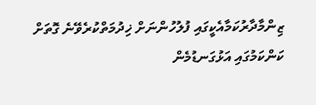ޒިންމާދާރުކަމާއެކީގައި ފުލުހުންނަށް ޚިދުމަތްކުރެވޭނެ ގޮތަށް ކަންކަމުގައި އަޅުގަނޑުމެން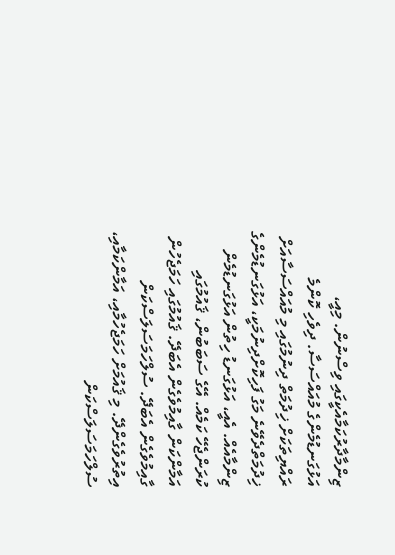ޒިންމާދާރުކަމާއެކީގައި ވިސްނުން. މިއީ، އަޅުގަނޑުމެންގެ މުއައްސަސާ. ދިވެހި ކޮންމެ ރައްޔިތަކަށް ޚިދުމަތް ދިނުމުގައި މި މުއައްސަސާއަށް ޚިދުމަތްދެވޭނެ މަގު ފަހިކޮށްދިނުމަކީ، އަޅުގަނޑުމެންގެ ޒިންމާއެއް. އެއީ، އަޅުގަނޑު ހިތުން އަޅުގަނޑުމެން ކުރަންޖެހޭ ކަމެއް. އޭގެ ސަބަބުން، ޤައުމުގައި އަމާންކަން ގާއިމުވެގެން އެބަދޭ. ޤައުމުގައި ހަމަޖެހުން ގާއިމުވެގެން އެބަދޭ. ސުލްހަމަސަލަސްކަން އިތުރުވެގެންދޭ. މި ޤައުމަށް ހަމަޖެހުމާއި، އަމާންކަމާއި، ސުލްހަމަސަލަސްކަން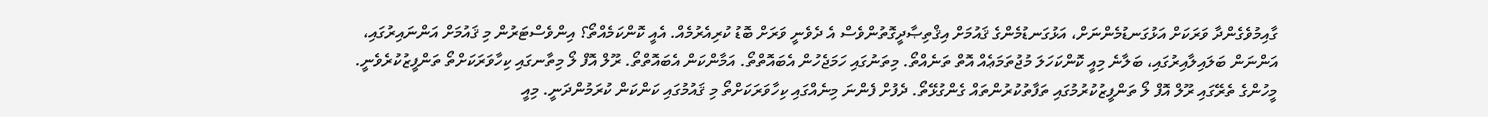ގާއިމުވެގެންދާ ވަރަކަށް އަޅުގަނޑުމެންނަށް، އަޅުގަނޑުމެންގެ ޤައުމަށް އިޤްތިޞާދީގޮތުންވެސް އެ ދެވެނީ ވަރަށް ބޮޑު ކުރިއެރުމެއް. އެއީ ކޮންކަމެއްތޯ؟ އިންވެސްޓަރުން މި ޤައުމަށް އަންނައިރުގައި، އަންނަން ބަލައިލާއިރުގައި، ބަލާނެ މިއީ ކޮންކަހަލަ މުޖުތަމަޢެއް އޮތް ތަނެއްތޯ. މިތަނުގައި ހަމަޖެހުން އެބައޮތްތޯ. އަމާންކަން އެބައޮތްތޯ. ރޫލް އޮފް ލޯ މިތާނގައި ކިހާވަރަކަށްތޯ ތަންފީޒުކުރެވެނީ. މީހުންގެ ތެރޭގައި ރޫލް އޮފް ލޯ ތަންފީޒުކުރުމުގައި ތަފާތުކުރުންތައް ގެންގުޅޭތޯ. ދެފުށް ފެންނަ މިނެއްގައި ކިހާވަރަކަށްތޯ މި ޤައުމުގައި ކަންކަން ކުރަމުންދަނީ. މިއީ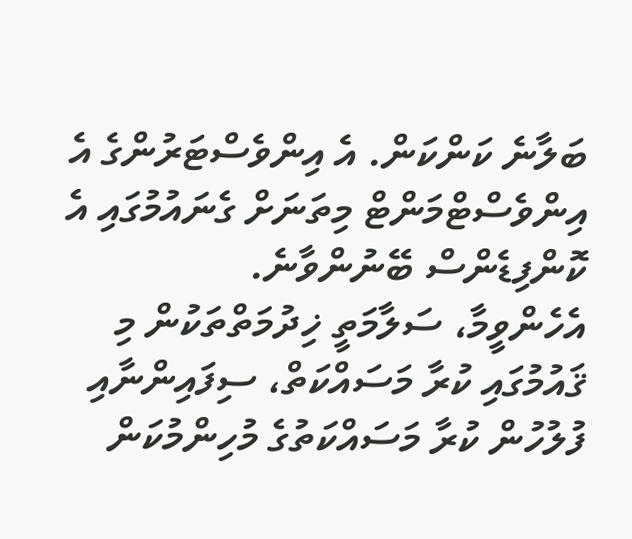ބަލާނެ ކަންކަން. އެ އިންވެސްޓަރުންގެ އެ އިންވެސްޓްމަންޓް މިތަނަށް ގެނައުމުގައި އެ ކޮންފިޑެންސް ބޭނުންވާނެ.
އެހެންވީމާ، ސަލާމަތީ ޚިދުމަތްތަކުން މި ޤައުމުގައި ކުރާ މަސައްކަތް، ސިފައިންނާއި ފުލުހުން ކުރާ މަސައްކަތުގެ މުހިންމުކަން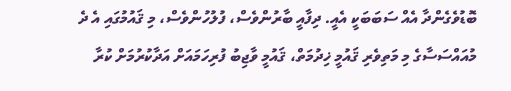ބޮޑުވެގެންދާ އެއް ސަބަބަކީ އެއީ. ދިފާއީ ބާރުންވެސް، ފުލުހުންވެސް، މި ޤައުމުގައި އެ ދެ މުއައްސަސާގެ މި މަތިވެރި ޤައުމީ ޚިދުމަތް، ޤައުމީ ވާޖިބު ފުރިހަމައަށް އަދާކުރުމަށް ކުރާ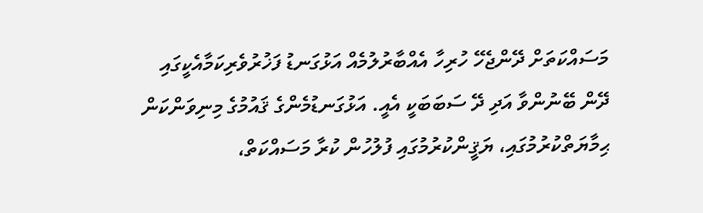މަސައްކަތަށް ދޭންޖެހޭ ހުރިހާ އެއްބާރުލުމެއް އަޅުގަނޑު ފަޚުރުވެރިކަމާއެކީގައި ދޭން ބޭނުންވާ އަދި ދޭ ސަބަބަކީ އެއީ. އަޅުގަނޑުމެންގެ ޤައުމުގެ މިނިވަންކަން ޙިމާޔަތްކުރުމުގައި، ޔަޤީންކުރުމުގައި ފުލުހުން ކުރާ މަސައްކަތް،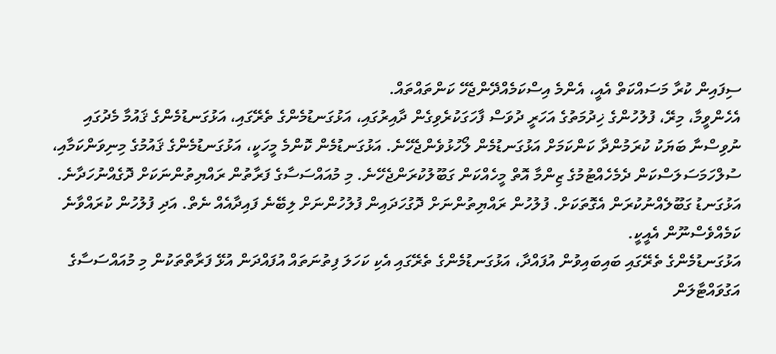ސިފައިން ކުރާ މަސައްކަތް އެއީ، އެންމެ އިސްކަމެއްދޭންޖެހޭ ކަންތައްތައް.
އެހެންވީމާ، މިރޭ، ފުލުހުންގެ ޚިދުމަތުގެ އަހަރީ ދުވަސް ފާހަގަކުރެވިގެން ދާއިރުގައި، އަޅުގަނޑުމެންގެ ތެރޭގައި، އަޅުގަނޑުމެންގެ ޤައުމާ މެދުގައި ނުވިސްނާ ބަޔަކު ކުރަމުންދާ ކަންކަމަށް އަޅުގަނޑުމެން ލޯހުޅުވެންޖެހޭނެ. އަޅުގަނޑުމެން ކޮންމެ މީހަކީ، އަޅުގަނޑުމެންގެ ޤައުމުގެ މިނިވަންކަމާއި، ސުލްހަމަސަލަސްކަން ދެމެހެއްޓުމުގެ ޒިންމާ އޮތް މީހެއްކަން ގަބޫލުކުރަންޖެހޭނެ. މި މުއައްސަސާގެ ފަރާތުން ރައްޔިތުންނަކަށް ދޮގެއްނުހަދާނެ. އަޅުގަނޑު ގަބޫލެއްނުކުރަން އެގޮތަކަށް. ފުލުހުން ރައްޔިތުންނަށް ދޮގުހަދައިން ފުލުހުންނަށް ލިބޭނެ ފައިދާއެއް ނެތް. އަދި ފުލުހުން ކުރައްވާނެ ކަމެއްވެސްނޫން އެއީކީ.
އަޅުގަނޑުމެންގެ ތެރޭގައި ބައިބައިވުން އުފައްދާ، އަޅުގަނޑުމެންގެ ތެރޭގައި އެކި ކަހަލަ ފިތުނަތައް އުފައްދަން އުޅޭ ފަރާތްތަކުން މި މުއައްސަސާގެ އަގުވައްޓާލަން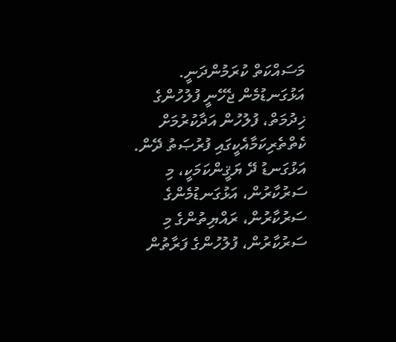މަސައްކަތް ކުރަމުންދަނީ. އަޅުގަނޑުމެން ޖެހޭނީ ފުލުހުންގެ ޚިދުމަތް، ފުލުހުން އަދާކުރުމަށް ކެތްތެރިކަމާއެކީގައި ފުރުޞަތު ދޭން. އަޅުގަނޑު ދޭ ޔަޤީންކަމަކީ، މި ސަރުކާރުން، އަޅުގަނޑުމެންގެ ސަރުކާރުން، ރައްޔިތުންގެ މި ސަރުކާރުން، ފުލުހުންގެ ފަރާތުން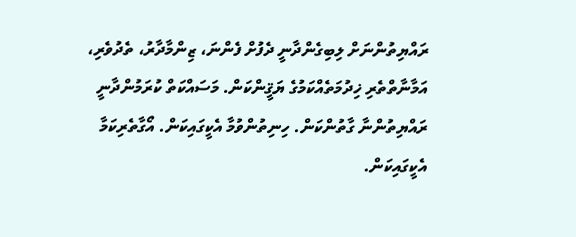ރައްޔިތުންނަށް ލިބިގެންދާނީ ދެފުށް ފެންނަ، ޒިންމާދާރު، ތެދުވެރި، އަމާނާތްތެރި ޚިދުމަތެއްކަމުގެ ޔަޤީންކަން. މަސައްކަތް ކުރަމުންދާނީ ރައްޔިތުންނާ ގާތުންކަން. ހިނިތުންވުމާ އެކީގައިކަން. އޯގާތެރިކަމާ އެކީގައިކަން.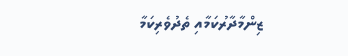ޒިންމާދާރުކަމާއި ތެދުވެރިކަމާ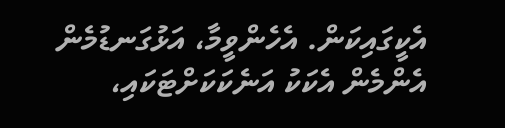އެކީގައިކަން. އެހެންވީމާ، އަޅުގަނޑުމެން އެންމެން އެކަކު އަނެކަކަށްޓަކައި،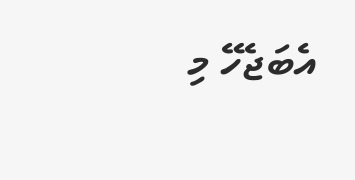އެބަޖެހޭ މި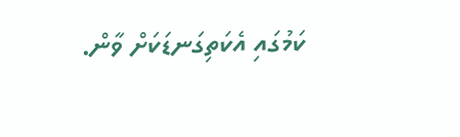ކަމުގައި އެކަތިގަނޑަކަށް ވާން.